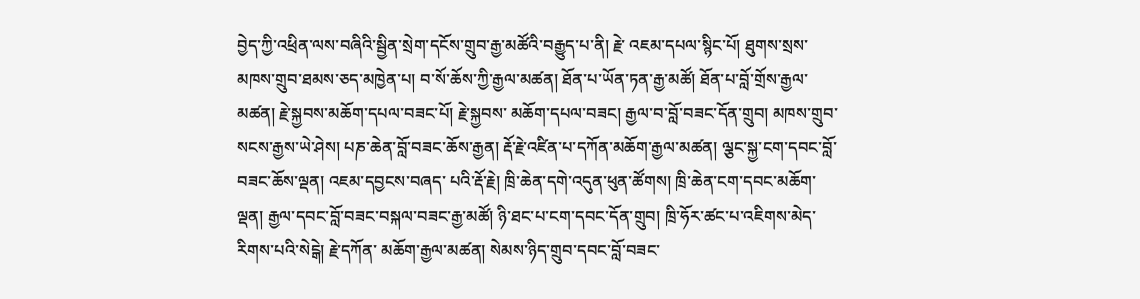བྱེད་ཀྱི་འཕྲིན་ལས་བཞིའི་སྦྱིན་སྲེག་དངོས་གྲུབ་རྒྱ་མཚོའི་བརྒྱུད་པ་ནི། རྗེ་ འཇམ་དཔལ་སྙིང་པོ། ཐུགས་སྲས་མཁས་གྲུབ་ཐམས་ཅད་མཁྱེན་པ། བ་སོ་ཆོས་ཀྱི་རྒྱལ་མཚན། ཐོན་པ་ཡོན་ཏན་རྒྱ་མཚོ། ཐོན་པ་བློ་གྲོས་རྒྱལ་མཚན། རྗེ་སྐྱབས་མཆོག་དཔལ་བཟང་པོ། རྗེ་སྐྱབས་ མཆོག་དཔལ་བཟང། རྒྱལ་བ་བློ་བཟང་དོན་གྲུབ། མཁས་གྲུབ་སངས་རྒྱས་ཡེ་ཤེས། པཎ་ཆེན་བློ་བཟང་ཆོས་རྒྱན། རྡོ་རྗེ་འཛིན་པ་དཀོན་མཆོག་རྒྱལ་མཚན། ལྕང་སྐྱ་ངག་དབང་བློ་བཟང་ཆོས་ལྡན། འཇམ་དབྱངས་བཞད་ པའི་རྡོ་རྗེ། ཁྲི་ཆེན་དགེ་འདུན་ཕུན་ཚོགས། ཁྲི་ཆེན་ངག་དབང་མཆོག་ལྡན། རྒྱལ་དབང་བློ་བཟང་བསྐལ་བཟང་རྒྱ་མཚོ། ཉི་ཐང་པ་ངག་དབང་དོན་གྲུབ། ཁྲི་ཧོར་ཚང་པ་འཇིགས་མེད་རིགས་པའི་སེངྒེ། རྗེ་དཀོན་ མཆོག་རྒྱལ་མཚན། སེམས་ཉིད་གྲུབ་དབང་བློ་བཟང་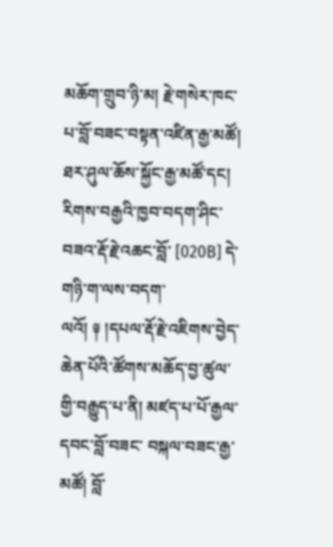མཆོག་གྲུབ་ཉི་མ། རྗེ་གསེར་ཁང་པ་བློ་བཟང་བསྟན་འཛིན་རྒྱ་མཚོ། ཐར་ཤུལ་ཆོས་སྐྱོང་རྒྱ་མཚོ་དང། རིགས་བརྒྱའི་ཁྱབ་བདག་ཤིང་བཟའ་རྡོ་རྗེ་འཆང་བློ་ [020B] དེ་གཉི་ག་ལས་བདག་ལའོ། ༈ །དཔལ་རྡོ་རྗེ་འཇིགས་བྱེད་ཆེན་པོའི་ཚོགས་མཆོད་བྱ་ཚུལ་གྱི་བརྒྱུད་པ་ནི། མཛད་པ་པོ་རྒྱལ་དབང་བློ་བཟང་ བསྐལ་བཟང་རྒྱ་མཚོ། བློ་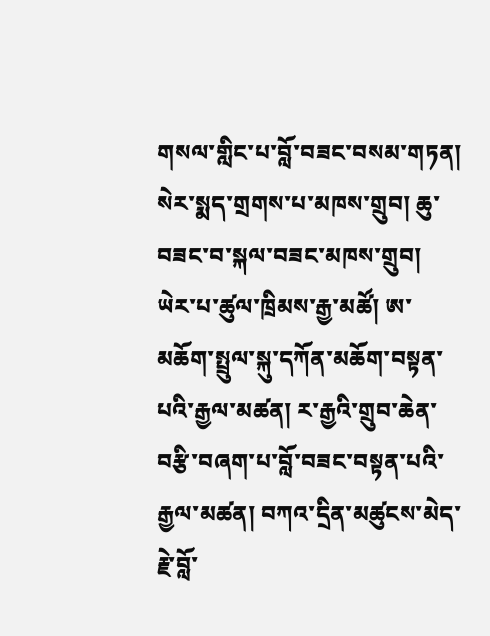གསལ་གླིང་པ་བློ་བཟང་བསམ་གཏན། སེར་སྨད་གྲགས་པ་མཁས་གྲུབ། ཆུ་བཟང་བ་སྐལ་བཟང་མཁས་གྲུབ། ཡེར་པ་ཚུལ་ཁྲིམས་རྒྱ་མཚོ། ཨ་མཆོག་སྤྲུལ་སྐུ་དཀོན་མཆོག་བསྟན་ པའི་རྒྱལ་མཚན། ར་རྒྱའི་གྲུབ་ཆེན་བརྩི་བཞག་པ་བློ་བཟང་བསྟན་པའི་རྒྱལ་མཚན། བཀའ་དྲིན་མཚུངས་མེད་རྗེ་བློ་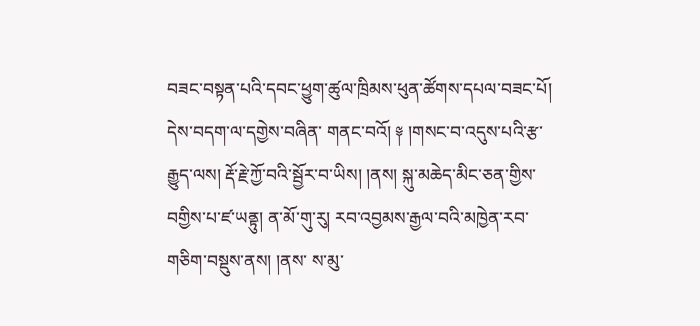བཟང་བསྟན་པའི་དབང་ཕྱུག་ཚུལ་ཁྲིམས་ཕུན་ཚོགས་དཔལ་བཟང་པོ། དེས་བདག་ལ་དགྱེས་བཞིན་ གནང་བའོ། ༈ །གསང་བ་འདུས་པའི་རྩ་རྒྱུད་ལས། རྡོ་རྗེ་ཀྱོ་བའི་སྦྱོར་བ་ཡིས། །ནས། སྐུ་མཆེད་མིང་ཅན་གྱིས་བགྱིས་པ་ཛ་ཡནྟུ། ན་མོ་གུ་རུ། རབ་འབྱམས་རྒྱལ་བའི་མཁྱེན་རབ་གཅིག་བསྡུས་ནས། །ནས་ ས་མུ་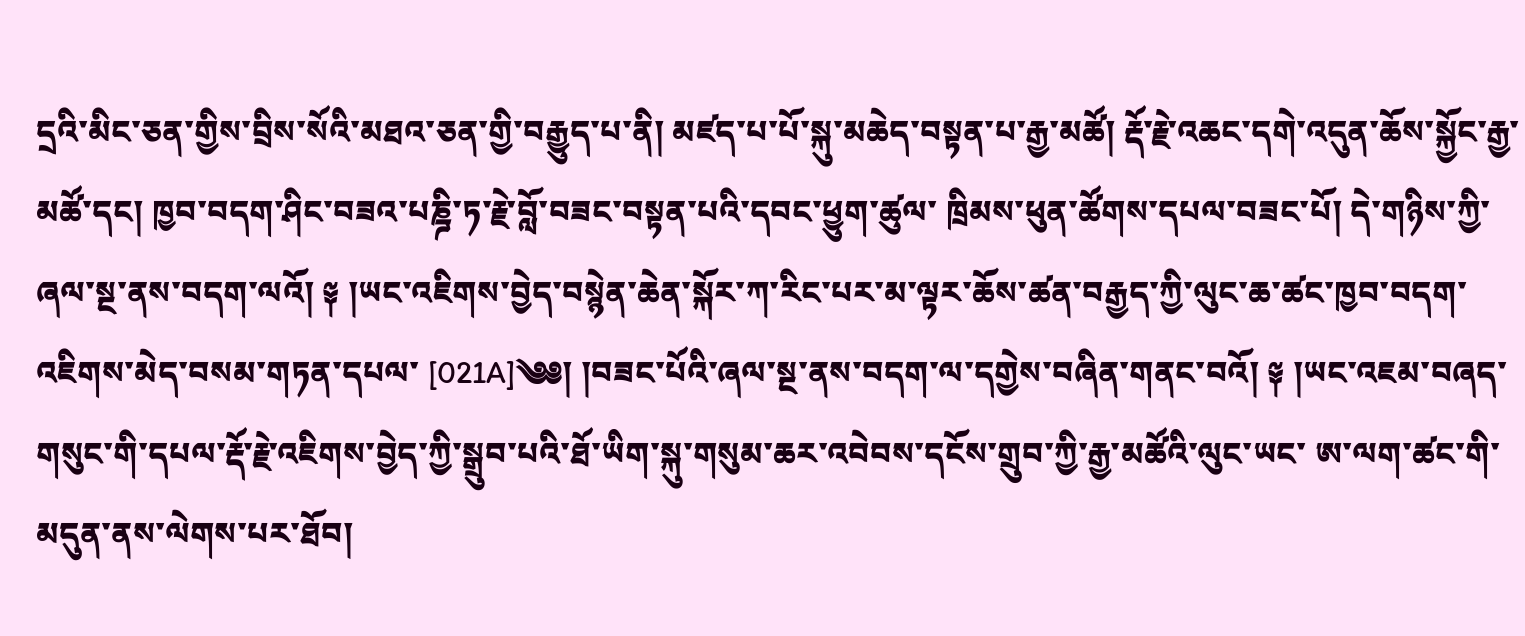དྲའི་མིང་ཅན་གྱིས་བྲིས་སོའི་མཐའ་ཅན་གྱི་བརྒྱུད་པ་ནི། མཛད་པ་པོ་སྐུ་མཆེད་བསྟན་པ་རྒྱ་མཚོ། རྡོ་རྗེ་འཆང་དགེ་འདུན་ཆོས་སྐྱོང་རྒྱ་མཚོ་དང། ཁྱབ་བདག་ཤིང་བཟའ་པཎྜི་ཏ་རྗེ་བློ་བཟང་བསྟན་པའི་དབང་ཕྱུག་ཚུལ་ ཁྲིམས་ཕུན་ཚོགས་དཔལ་བཟང་པོ། དེ་གཉིས་ཀྱི་ཞལ་སྔ་ནས་བདག་ལའོ། ༈ །ཡང་འཇིགས་བྱེད་བསྙེན་ཆེན་སྐོར་ཀ་རིང་པར་མ་ལྟར་ཆོས་ཚན་བརྒྱད་ཀྱི་ལུང་ཆ་ཚང་ཁྱབ་བདག་འཇིགས་མེད་བསམ་གཏན་དཔལ་ [021A]༄༅། །བཟང་པོའི་ཞལ་སྔ་ནས་བདག་ལ་དགྱེས་བཞིན་གནང་བའོ། ༈ །ཡང་འཇམ་བཞད་གསུང་གི་དཔལ་རྡོ་རྗེ་འཇིགས་བྱེད་ཀྱི་སྒྲུབ་པའི་ཐོ་ཡིག་སྐུ་གསུམ་ཆར་འབེབས་དངོས་གྲུབ་ཀྱི་རྒྱ་མཚོའི་ལུང་ཡང་ ཨ་ལག་ཚང་གི་མདུན་ནས་ལེགས་པར་ཐོབ།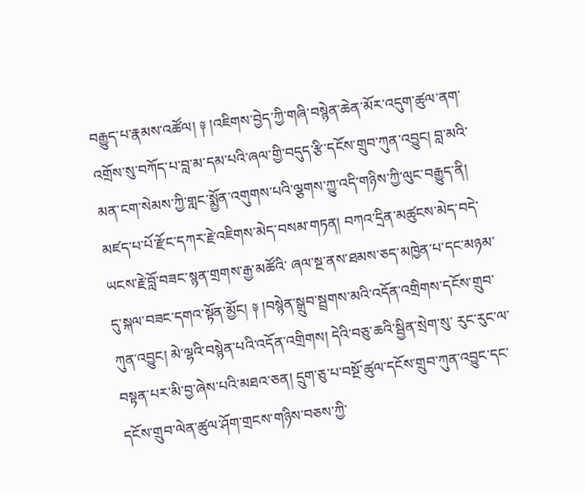བརྒྱུད་པ་རྣམས་འཚོལ། ༈ །འཇིགས་བྱེད་ཀྱི་གཞི་བསྙེན་ཆེན་མོར་འདུག་ཚུལ་ནག་འགྲོས་སུ་བཀོད་པ་བླ་མ་དམ་པའི་ཞལ་གྱི་བདུད་རྩི་དངོས་གྲུབ་ཀུན་འབྱུང། བླ་མའི་ མན་ངག་སེམས་ཀྱི་གླང་སྨྱོན་འགུགས་པའི་ལྕགས་ཀྱུ་འདི་གཉིས་ཀྱི་ལུང་བརྒྱུད་ནི། མཛད་པ་པོ་རྫོང་དཀར་རྗེ་འཇིགས་མེད་བསམ་གཏན། བཀའ་དྲིན་མཚུངས་མེད་བདེ་ཡངས་རྗེ་བློ་བཟང་སྙན་གྲགས་རྒྱ་མཚོའི་ ཞལ་སྔ་ནས་ཐམས་ཅད་མཁྱེན་པ་དང་མཉམ་དུ་སྐལ་བཟང་དགའ་སྟོན་མྱོང། ༈ །བསྙེན་སྒྲུབ་སྦྲགས་མའི་འདོན་འགྲིགས་དངོས་གྲུབ་ཀུན་འབྱུང། མེ་ལྷའི་བསྙེན་པའི་འདོན་འགྲིགས། དེའི་བཅུ་ཆའི་སྦྱིན་སྲེག་སུ་ རུང་རུང་ལ་བསྟན་པར་མི་བྱ་ཞེས་པའི་མཐའ་ཅན། དྲུག་ཅུ་པ་བསྔོ་ཚུལ་དངོས་གྲུབ་ཀུན་འབྱུང་དང་དངོས་གྲུབ་ལེན་ཚུལ་ཤོག་གྲངས་གཉིས་བཅས་ཀྱི་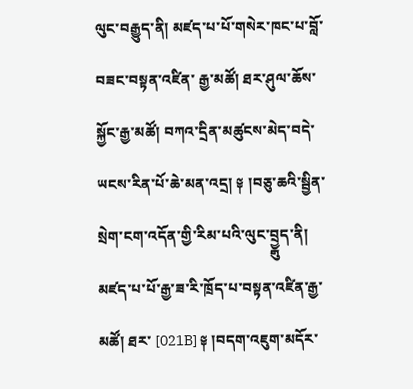ལུང་བརྒྱུད་ནི། མཛད་པ་པོ་གསེར་ཁང་པ་བློ་བཟང་བསྟན་འཛིན་ རྒྱ་མཚོ། ཐར་ཤུལ་ཆོས་སྐྱོང་རྒྱ་མཚོ། བཀའ་དྲིན་མཚུངས་མེད་བདེ་ཡངས་རིན་པོ་ཆེ་མན་འདྲ། ༈ །བཅུ་ཆའི་སྦྱིན་སྲེག་ངག་འདོན་གྱི་རིམ་པའི་ལུང་བྲྱྒུད་ནི། མཛད་པ་པོ་རྒྱ་ཟ་རི་ཁྲོད་པ་བསྟན་འཛིན་རྒྱ་མཚོ། ཐར་ [021B] ༈ །བདག་འཇུག་མདོར་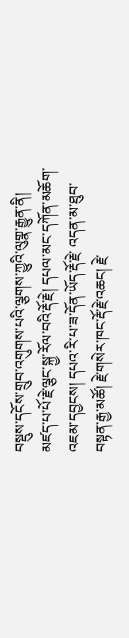བསྡུས་དངོས་གྲུབ་འགུགས་པའི་ལྕགས་ཀྱུའི་ལུགྣ་རྒྱུན་ནི། མཛད་པ་པོ་རྗེ་ལྕང་སྐྱ་རོལ་བའི་རྡོ་རྗེ། དཔལ་མང་དཀོན་མཆོག་འཇམ་དབྱངས། དཔའ་རི་པ་ཟ་དོན་ཡོད་རྡོ་རྗེ་ འདན་མ་ཐུབ་བསྟན་རྒྱ་མཚོ། རྗེ་གསེར་ཁང་རྡོ་རྗེ་འཆང། རྗེ་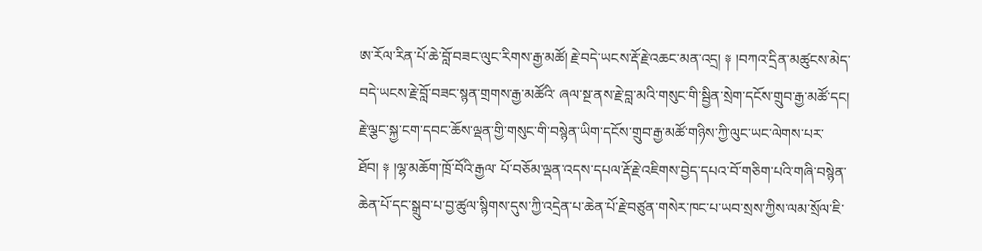ཨ་རོལ་རིན་པོ་ཆེ་བློ་བཟང་ལུང་རིགས་རྒྱ་མཚོ། རྗེ་བདེ་ཡངས་རྡོ་རྗེ་འཆང་མན་འདྲ། ༈ །བཀའ་དྲིན་མཚུངས་མེད་བདེ་ཡངས་རྗེ་བློ་བཟང་སྙན་གྲགས་རྒྱ་མཚོའི་ ཞལ་སྔ་ནས་རྗེ་བླ་མའི་གསུང་གི་སྦྱིན་སྲེག་དངོས་གྲུབ་རྒྱ་མཚོ་དང། རྗེ་ལྕང་སྐྱ་ངག་དབང་ཆོས་ལྡན་གྱི་གསུང་གི་བསྙེན་ཡིག་དངོས་གྲུབ་རྒྱ་མཚོ་གཉིས་ཀྱི་ལུང་ཡང་ལེགས་པར་ཐོབ། ༈ །ལྷ་མཆོག་ཁྲོ་བོའི་རྒྱལ་ པོ་བཅོམ་ལྡན་འདས་དཔལ་རྡོ་རྗེ་འཇིགས་བྱེད་དཔའ་བོ་གཅིག་པའི་གཞི་བསྙེན་ཆེན་པོ་དང་སྒྲུབ་པ་བྱ་ཚུལ་སྙིགས་དུས་ཀྱི་འདྲེན་པ་ཆེན་པོ་རྗེ་བཙུན་གསེར་ཁང་པ་ཡབ་སྲས་ཀྱིས་ལམ་སྲོལ་ཇི་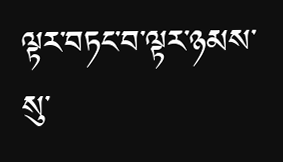ལྟར་བཏང་བ་ལྟར་ཉམས་སུ་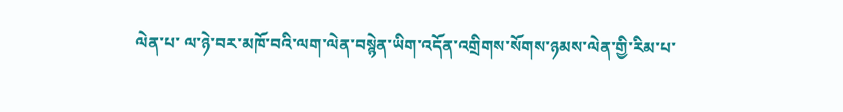ལེན་པ་ ལ་ཉེ་བར་མཁོ་བའི་ལག་ལེན་བསྙེན་ཡིག་འདོན་འགྲིགས་སོགས་ཉམས་ལེན་གྱི་རིམ་པ་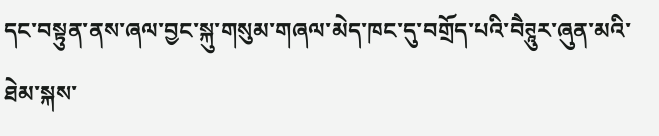དང་བསྟུན་ནས་ཞལ་བྱང་སྐུ་གསུམ་གཞལ་མེད་ཁང་དུ་བགྲོད་པའི་བཻཊཱུར་ཞུན་མའི་ཐེམ་སྐས་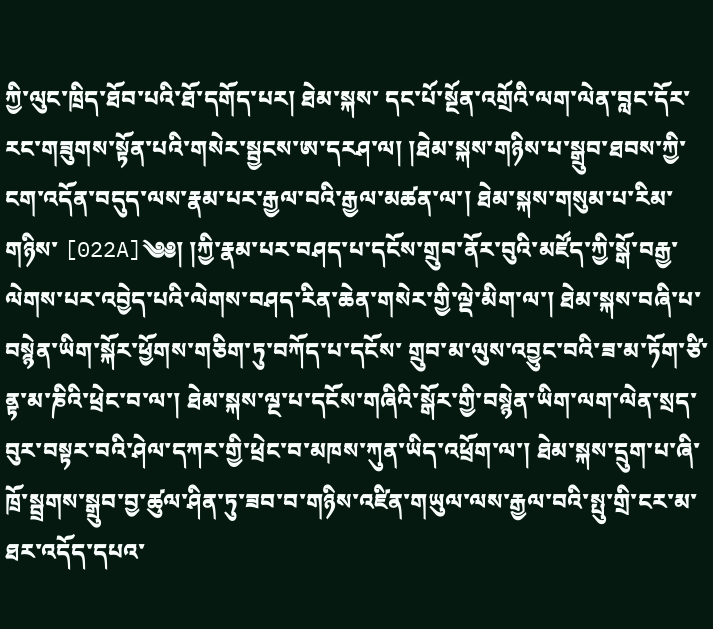ཀྱི་ལུང་ཁྲིད་ཐོབ་པའི་ཐོ་དགོད་པར། ཐེམ་སྐས་ དང་པོ་སྔོན་འགྲོའི་ལག་ལེན་བླང་དོར་རང་གཟུགས་སྟོན་པའི་གསེར་སྦྱངས་ཨ་དརཤ་ལ། །ཐེམ་སྐས་གཉིས་པ་སྒྲུབ་ཐབས་ཀྱི་ངག་འདོན་བདུད་ལས་རྣམ་པར་རྒྱལ་བའི་རྒྱལ་མཚན་ལ་། ཐེམ་སྐས་གསུམ་པ་རིམ་གཉིས་ [022A]༄༅། །ཀྱི་རྣམ་པར་བཤད་པ་དངོས་གྲུབ་ནོར་བུའི་མཛོད་ཀྱི་སྒོ་བརྒྱ་ལེགས་པར་འབྱེད་པའི་ལེགས་བཤད་རིན་ཆེན་གསེར་གྱི་ལྡེ་མིག་ལ་། ཐེམ་སྐས་བཞི་པ་བསྙེན་ཡིག་སྐོར་ཕྱོགས་གཅིག་ཏུ་བཀོད་པ་དངོས་ གྲུབ་མ་ལུས་འབྱུང་བའི་ཟ་མ་ཏོག་ཙི་ནྟ་མ་ཎིའི་ཕྲེང་བ་ལ་། ཐེམ་སྐས་ལྔ་པ་དངོས་གཞིའི་སྒོར་གྱི་བསྙེན་ཡིག་ལག་ལེན་སྲད་བུར་བསྟར་བའི་ཤེལ་དཀར་གྱི་ཕྲེང་བ་མཁས་ཀུན་ཡིད་འཕྲོག་ལ་། ཐེམ་སྐས་དྲུག་པ་ཞི་ ཁྲོ་སྦྲགས་སྒྲུབ་བྱ་ཚུལ་ཤིན་ཏུ་ཟབ་བ་གཉིས་འཛིན་གཡུལ་ལས་རྒྱལ་བའི་སྤུ་གྲི་ངར་མ་ཐར་འདོད་དཔའ་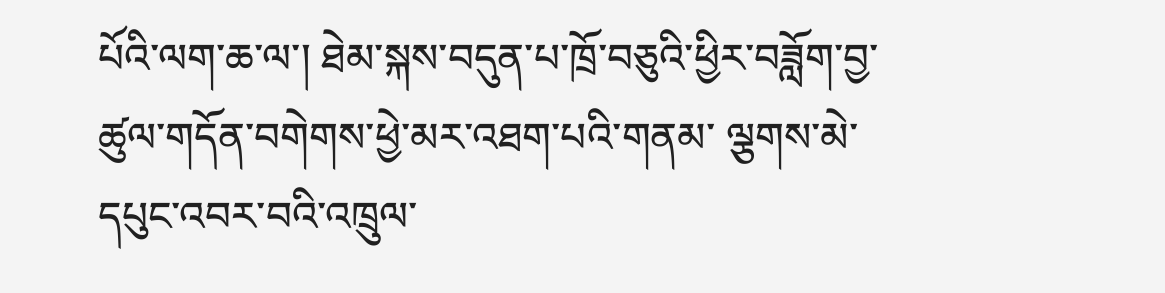པོའི་ལག་ཆ་ལ་། ཐེམ་སྐས་བདུན་པ་ཁྲོ་བཅུའི་ཕྱིར་བཟློག་བྱ་ཚུལ་གདོན་བགེགས་ཕྱེ་མར་འཐག་པའི་གནམ་ ལྕགས་མེ་དཔུང་འབར་བའི་འཁྲུལ་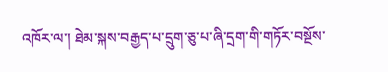འཁོར་ལ་། ཐེམ་སྐས་བརྒྱད་པ་དྲུག་ཅུ་པ་ཞི་དྲག་གི་གཏོར་བསྔོས་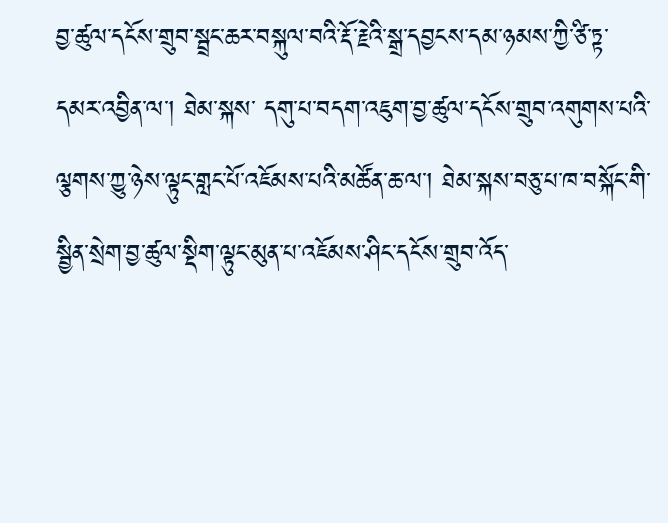བྱ་ཚུལ་དངོས་གྲུབ་སྦྲང་ཆར་བསྐུལ་བའི་རྡོ་རྗེའི་སྒྲ་དབྱངས་དམ་ཉམས་ཀྱི་ཙི་ཏྟ་དམར་འབྱིན་ལ་། ཐེམ་སྐས་ དགུ་པ་བདག་འཇུག་བྱ་ཚུལ་དངོས་གྲུབ་འགུགས་པའི་ལྕགས་ཀྱུ་ཉེས་ལྟུང་གླང་པོ་འཇོམས་པའི་མཚོན་ཆ་ལ་། ཐེམ་སྐས་བཅུ་པ་ཁ་བསྐོང་གི་སྦྱིན་སྲེག་བྱ་ཚུལ་སྡིག་ལྟུང་མུན་པ་འཇོམས་ཤིང་དངོས་གྲུབ་འོད་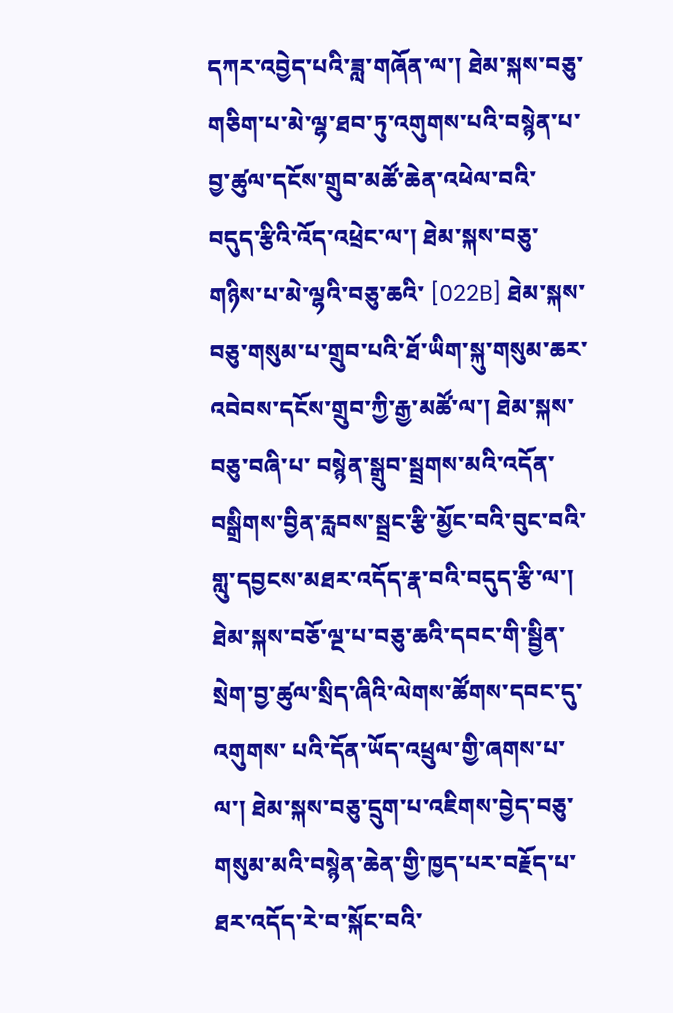དཀར་འབྱེད་པའི་ཟླ་གཞོན་ལ་། ཐེམ་སྐས་བཅུ་གཅིག་པ་མེ་ལྷ་ཐབ་ཏུ་འགུགས་པའི་བསྙེན་པ་བྱ་ཚུལ་དངོས་གྲུབ་མཚོ་ཆེན་འཕེལ་བའི་བདུད་རྩིའི་འོད་འཕྲེང་ལ་། ཐེམ་སྐས་བཅུ་གཉིས་པ་མེ་ལྷའི་བཅུ་ཆའི་ [022B] ཐེམ་སྐས་བཅུ་གསུམ་པ་གྲུབ་པའི་ཐོ་ཡིག་སྐུ་གསུམ་ཆར་འབེབས་དངོས་གྲུབ་ཀྱི་རྒྱ་མཚོ་ལ་། ཐེམ་སྐས་བཅུ་བཞི་པ་ བསྙེན་སྒྲུབ་སྦྲགས་མའི་འདོན་བསྒྲིགས་བྱིན་རླབས་སྦྲང་རྩི་མྱོང་བའི་བུང་བའི་གླུ་དབྱངས་མཐར་འདོད་རྣ་བའི་བདུད་རྩི་ལ་། ཐེམ་སྐས་བཅོ་ལྔ་པ་བཅུ་ཆའི་དབང་གི་སྦྱིན་སྲེག་བྱ་ཚུལ་སྲིད་ཞིའི་ལེགས་ཚོགས་དབང་དུ་འགུགས་ པའི་དོན་ཡོད་འཕྲུལ་གྱི་ཞགས་པ་ལ་། ཐེམ་སྐས་བཅུ་དྲུག་པ་འཇིགས་བྱེད་བཅུ་གསུམ་མའི་བསྙེན་ཆེན་གྱི་ཁྱད་པར་བརྗོད་པ་ཐར་འདོད་རེ་བ་སྐོང་བའི་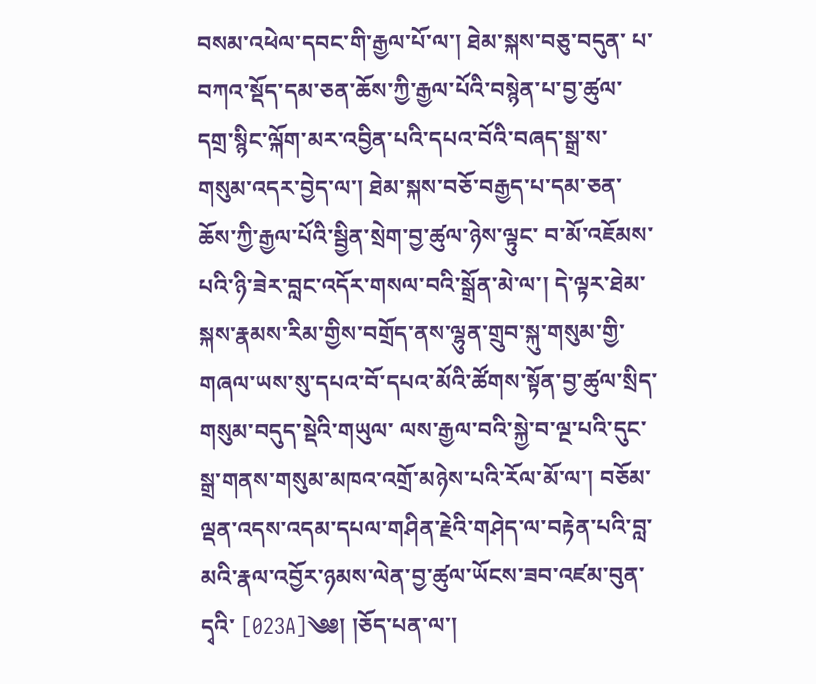བསམ་འཕེལ་དབང་གི་རྒྱལ་པོ་ལ་། ཐེམ་སྐས་བཅུ་བདུན་ པ་བཀའ་སྡོད་དམ་ཅན་ཆོས་ཀྱི་རྒྱལ་པོའི་བསྙེན་པ་བྱ་ཚུལ་དགྲ་སྙིང་ལྐོག་མར་འབྱིན་པའི་དཔའ་བོའི་བཞད་སྒྲ་ས་གསུམ་འདར་བྱེད་ལ་། ཐེམ་སྐས་བཅོ་བརྒྱད་པ་དམ་ཅན་ཆོས་ཀྱི་རྒྱལ་པོའི་སྦྱིན་སྲེག་བྱ་ཚུལ་ཉེས་ལྟུང་ བ་མོ་འཇོམས་པའི་ཉི་ཟེར་བླང་འདོར་གསལ་བའི་སྒྲོན་མེ་ལ་། དེ་ལྟར་ཐེམ་སྐས་རྣམས་རིམ་གྱིས་བགྲོད་ནས་ལྷུན་གྲུབ་སྐུ་གསུམ་གྱི་གཞལ་ཡས་སུ་དཔའ་བོ་དཔའ་མོའི་ཚོགས་སྟོན་བྱ་ཚུལ་སྲིད་གསུམ་བདུད་སྡེའི་གཡུལ་ ལས་རྒྱལ་བའི་སྐྱེ་བ་ལྔ་པའི་དུང་སྒྲ་གནས་གསུམ་མཁའ་འགྲོ་མཉེས་པའི་རོལ་མོ་ལ་། བཅོམ་ལྡན་འདས་འདམ་དཔལ་གཤིན་རྗེའི་གཤེད་ལ་བརྟེན་པའི་བླ་མའི་རྣལ་འབྱོར་ཉམས་ལེན་བྱ་ཚུལ་ཡོངས་ཟབ་འཛམ་བུན་དྭའི་ [023A]༄༅། །ཅོད་པན་ལ་།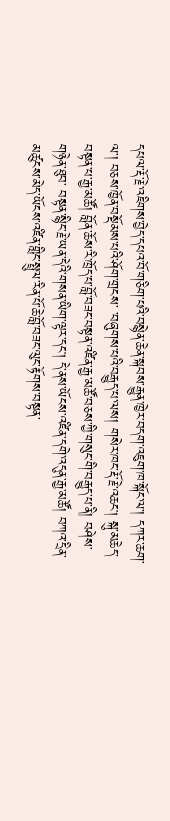དཔལ་རྡོ་རྗེ་འཇིགས་བྱེད་དཔའ་བོ་གཅིག་པའི་བསྙེན་ཆེན་སྐབས་རྒྱུན་ཁྱེར་བདག་འཇུག་ཁ་སྐོང་ལ་། དཀར་ཆག་ལ་། བཅས་ཁྱོན་བསྡོམས་པའི་ཤོག་གྲངས་ ་བཞུགས་པའི་བརྒྱུད་པ་ལས། གསེར་ཁང་རྡོ་རྗེ་འཆང། སྐུ་མཆེད་བསྟན་པ་རྒྱ་མཚོ། བློན་ཆོས་རི་ཁྲོད་པ་བློ་བཟང་བསྟན་འཛིན་རྒྱ་མཚོ་བཅས་ཀྱི་གསུང་གི་བརྒྱུད་པ་ནི། བཤེས་གཉེན་ཐུབ་ བསྟན་སྙིང་རྗེ་ཡན་དེའི་གསན་ཡིག་ལྟར་དང། དེ་ནས་ཡོངས་འཛིན་དགེ་འདུན་རྒྱ་མཚོ། བཀའ་དྲིན་མཚུངས་མེད་ཡོངས་འཛིན་གླིང་སྤྲུལ་རིན་པོ་ཆེ་བློ་བཟང་ལུང་རྟོགས་བསྟན་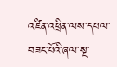འཛིན་འཕྲིན་ལས་དཔལ་ བཟང་པོའི་ཞལ་སྔ་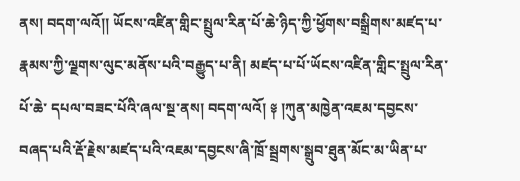ནས། བདག་ལའོ།། ཡོངས་འཛིན་གླིང་སྤྲུལ་རིན་པོ་ཆེ་ཉིད་ཀྱི་ཕྱོགས་བསྒྲིགས་མཛད་པ་རྣམས་ཀྱི་ལྗགས་ལུང་མནོས་པའི་བརྒྱུད་པ་ནི། མཛད་པ་པོ་ཡོངས་འཛིན་གླིང་སྤྲུལ་རིན་པོ་ཆེ་ དཔལ་བཟང་པོའི་ཞལ་སྔ་ནས། བདག་ལའོ། ༈ །ཀུན་མཁྱེན་འཇམ་དབྱངས་བཞད་པའི་རྡོ་རྗེས་མཛད་པའི་འཇམ་དབྱངས་ཞི་ཁྲོ་སྦྲགས་སྒྲུབ་ཐུན་མོང་མ་ཡིན་པ་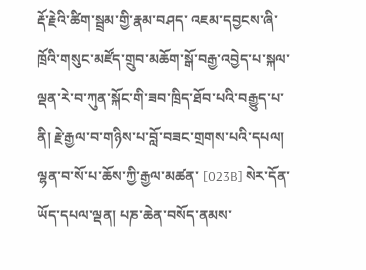རྡོ་རྗེའི་ཚིག་སྦྲམ་གྱི་རྣམ་བཤད་ འཇམ་དབྱངས་ཞི་ཁྲོའི་གསུང་མཛོད་གྲུབ་མཆོག་སྒོ་བརྒྱ་འབྱེད་པ་སྐལ་ལྡན་རེ་བ་ཀུན་སྐོང་གི་ཟབ་ཁྲིད་ཐོབ་པའི་བརྒྱུད་པ་ནི། རྗེ་རྒྱལ་བ་གཉིས་པ་བློ་བཟང་གྲགས་པའི་དཔལ། ལྷན་བ་སོ་པ་ཆོས་ཀྱི་རྒྱལ་མཚན་ [023B] སེར་དོན་ཡོད་དཔལ་ལྡན། པཎ་ཆེན་བསོད་ནམས་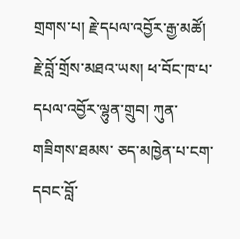གྲགས་པ། རྗེ་དཔལ་འབྱོར་རྒྱ་མཚོ། རྗེ་བློ་གྲོས་མཐའ་ཡས། ཕ་བོང་ཁ་པ་དཔལ་འབྱོར་ལྷུན་གྲུབ། ཀུན་གཟིགས་ཐམས་ ཅད་མཁྱེན་པ་ངག་དབང་བློ་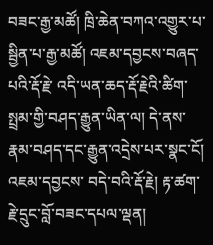བཟང་རྒྱ་མཚོ། ཁྲི་ཆེན་བཀའ་འགྱུར་པ་སྦྱིན་པ་རྒྱ་མཚོ། འཇམ་དབྱངས་བཞད་པའི་རྡོ་རྗེ་ འདི་ཡན་ཆད་རྡོ་རྗེའི་ཚིག་སྤྲམ་གྱི་བཤད་རྒྱུན་ཡིན་ལ། དེ་ནས་རྣམ་བཤད་དང་རྒྱུན་འདྲེས་པར་སྣང་ངོ། འཇམ་དབྱངས་ བདེ་བའི་རྡོ་རྗེ། རྟ་ཚག་རྗེ་དྲུང་བློ་བཟང་དཔལ་ལྡན།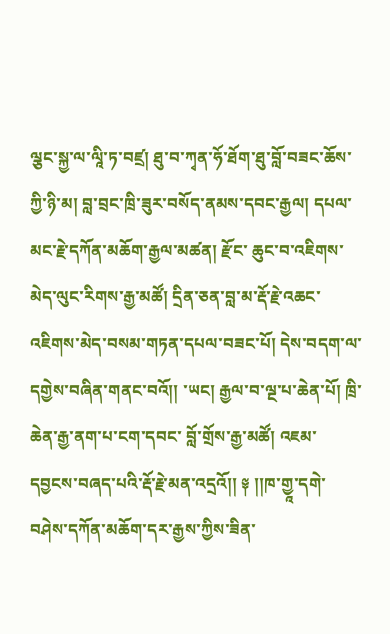ལྕང་སྐྱ་ལ་ལཱི་ཏ་བཛྲ། ཐུ་བ་ཀྭན་ཧོ་ཐོག་ཐུ་བློ་བཟང་ཆོས་ཀྱི་ཉི་མ། བླ་བྲང་ཁྲི་ཟུར་བསོད་ནམས་དབང་རྒྱལ། དཔལ་མང་རྗེ་དཀོན་མཆོག་རྒྱལ་མཚན། རྫོང་ ཆུང་བ་འཇིགས་མེད་ལུང་རིགས་རྒྱ་མཚོ། དྲིན་ཅན་བླ་མ་རྡོ་རྗེ་འཆང་འཇིགས་མེད་བསམ་གཏན་དཔལ་བཟང་པོ། དེས་བདག་ལ་དགྱེས་བཞིན་གནང་བའོ།། ་ཡང། རྒྱལ་བ་ལྔ་པ་ཆེན་པོ། ཁྲི་ཆེན་རྒྱ་ནག་པ་ངག་དབང་ བློ་གྲོས་རྒྱ་མཚོ། འཇམ་དབྱངས་བཞད་པའི་རྡོ་རྗེ་མན་འདྲའོ།། ༈ །།ཁ་གྱཱ་དགེ་བཤེས་དཀོན་མཆོག་དར་རྒྱས་ཀྱིས་ཟིན་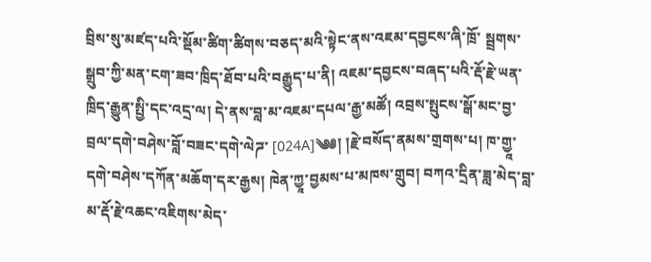བྲིས་སུ་མཛད་པའི་སྡོམ་ཚིག་ཚིགས་བཅད་མའི་སྟེང་ནས་འཇམ་དབྱངས་ཞི་ཁྲོ་ སྦྲགས་སྒྲུབ་ཀྱི་མན་ངག་ཟབ་ཁྲིད་ཐོབ་པའི་བརྒྱུད་པ་ནི། འཇམ་དབྱངས་བཞད་པའི་རྡོ་རྗེ་ཡན་ཁྲིད་རྒྱུན་སྤྱི་དང་འདྲ་ལ། དེ་ནས་བླ་མ་འཇམ་དཔལ་རྒྱ་མཚོ། འབྲས་སྤུངས་སྒོ་མང་བྱ་བྲལ་དགེ་བཤེས་བློ་བཟང་དགེ་ལེཌ་ [024A]༄༅། །རྗེ་བསོད་ནམས་གྲགས་པ། ཁ་གྱཱ་དགེ་བཤེས་དཀོན་མཆོག་དར་རྒྱས། ཁེན་ཀྱཱ་བྱམས་པ་མཁས་གྲུབ། བཀའ་དྲིན་ཟླ་མེད་བླ་མ་རྡོ་རྗེ་འཆང་འཇིགས་མེད་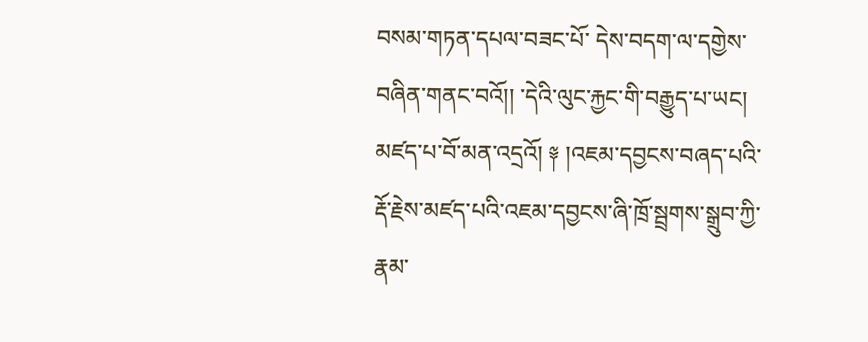བསམ་གཏན་དཔལ་བཟང་པོ་ དེས་བདག་ལ་དགྱེས་བཞིན་གནང་བའོ།། ་དེའི་ལུང་རྐྱང་གི་བརྒྱུད་པ་ཡང། མཛད་པ་བོ་མན་འདྲའོ། ༈ །འཇམ་དབྱངས་བཞད་པའི་རྡོ་རྗེས་མཛད་པའི་འཇམ་དབྱངས་ཞི་ཁྲོ་སྦྲགས་སྒྲུབ་ཀྱི་རྣམ་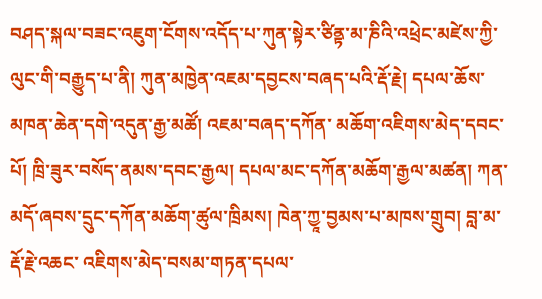བཤད་སྐལ་བཟང་འཇུག་ངོགས་འདོད་པ་ཀུན་སྟེར་ཙིནྟ་མ་ཎིའི་འཕྲེང་མཛེས་ཀྱི་ལུང་གི་བརྒྱུད་པ་ནི། ཀུན་མཁྱེན་འཇམ་དབྱངས་བཞད་པའི་རྡོ་རྗེ། དཔལ་ཆོས་མཁན་ཆེན་དགེ་འདུན་རྒྱ་མཚོ། འཇམ་བཞད་དཀོན་ མཆོག་འཇིགས་མེད་དབང་པོ། ཁྲི་ཟུར་བསོད་ནམས་དབང་རྒྱལ། དཔལ་མང་དཀོན་མཆོག་རྒྱལ་མཚན། ཀན་མདོ་ཞབས་དྲུང་དཀོན་མཆོག་ཚུལ་ཁྲིམས། ཁེན་ཀྱཱ་བྱམས་པ་མཁས་གྲུབ། བླ་མ་རྡོ་རྗེ་འཆང་ འཇིགས་མེད་བསམ་གཏན་དཔལ་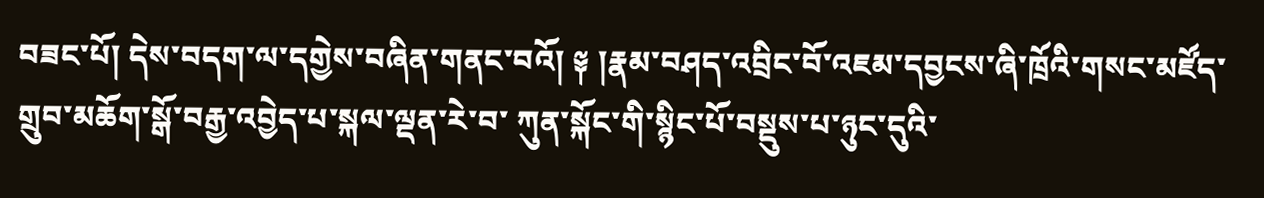བཟང་པོ། དེས་བདག་ལ་དགྱེས་བཞིན་གནང་བའོ། ༈ །རྣམ་བཤད་འབྲིང་བོ་འཇམ་དབྱངས་ཞི་ཁྲོའི་གསང་མཛོད་གྲུབ་མཆོག་སྒོ་བརྒྱ་འབྱེད་པ་སྐལ་ལྡན་རེ་བ་ ཀུན་སྐོང་གི་སྙིང་པོ་བསྡུས་པ་ཉུང་དུའི་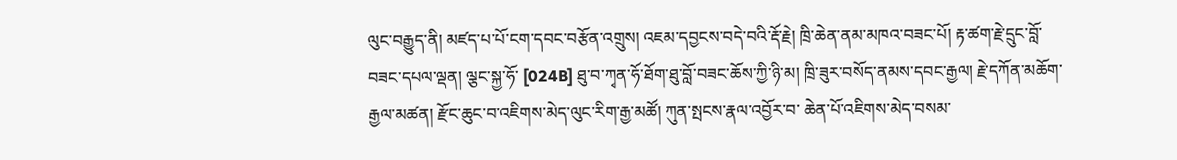ལུང་བརྒྱུད་ནི། མཛད་པ་པོ་ངག་དབང་བརྩོན་འགྲུས། འཇམ་དབྱངས་བདེ་བའི་རྡོ་རྗེ། ཁྲི་ཆེན་ནམ་མཁའ་བཟང་པོ། རྟ་ཚག་རྗེ་དྲུང་བློ་བཟང་དཔལ་ལྡན། ལྕང་སྐྱ་ཧོ་ [024B] ཐུ་བ་ཀྭན་ཧོ་ཐོག་ཐུ་བློ་བཟང་ཆོས་ཀྱི་ཉི་མ། ཁྲི་ཟུར་བསོད་ནམས་དབང་རྒྱལ། རྗེ་དཀོན་མཆོག་རྒྱལ་མཚན། རྫོང་ཆུང་བ་འཇིགས་མེད་ལུང་རིག་རྒྱ་མཚོ། ཀུན་སྤངས་རྣལ་འབྱོར་བ་ ཆེན་པོ་འཇིགས་མེད་བསམ་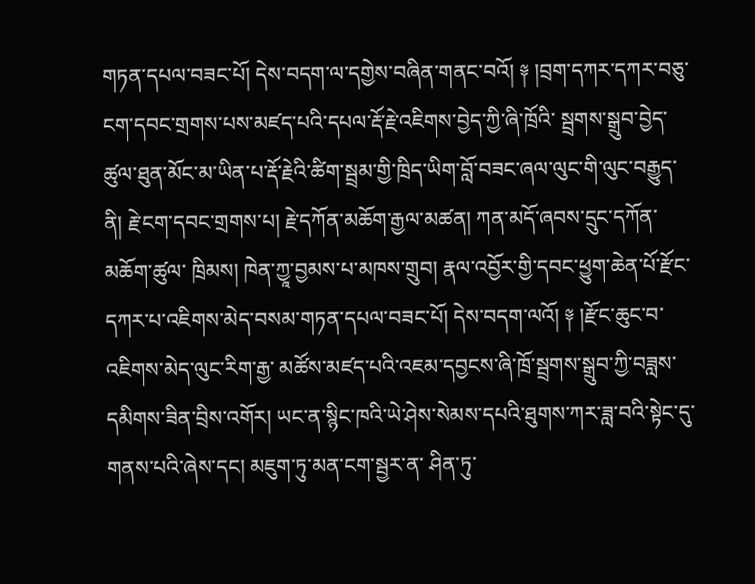གཏན་དཔལ་བཟང་པོ། དེས་བདག་ལ་དགྱེས་བཞིན་གནང་བའོ། ༈ །བྲག་དཀར་དཀར་བཅུ་ངག་དབང་གྲགས་པས་མཛད་པའི་དཔལ་རྡོ་རྗེ་འཇིགས་བྱེད་ཀྱི་ཞི་ཁྲོའི་ སྦྲགས་སྒྲུབ་བྱེད་ཚུལ་ཐུན་མོང་མ་ཡིན་པ་རྡོ་རྗེའི་ཚིག་སྦྲམ་གྱི་ཁྲིད་ཡིག་བློ་བཟང་ཞལ་ལུང་གི་ལུང་བརྒྱུད་ནི། རྗེ་ངག་དབང་གྲགས་པ། རྗེ་དཀོན་མཆོག་རྒྱལ་མཚན། ཀན་མདོ་ཞབས་དྲུང་དཀོན་མཆོག་ཚུལ་ ཁྲིམས། ཁེན་ཀྱཱ་བྱམས་པ་མཁས་གྲུབ། རྣལ་འབྱོར་གྱི་དབང་ཕྱུག་ཆེན་པོ་རྫོང་དཀར་པ་འཇིགས་མེད་བསམ་གཏན་དཔལ་བཟང་པོ། དེས་བདག་ལའོ། ༈ །རྫོང་ཆུང་བ་འཇིགས་མེད་ལུང་རིག་རྒྱ་ མཚོས་མཛད་པའི་འཇམ་དབྱངས་ཞི་ཁྲོ་སྦྲགས་སྒྲུབ་ཀྱི་བཟླས་དམིགས་ཟིན་བྲིས་འགོར། ཡང་ན་སྙིང་ཁའི་ཡེ་ཤེས་སེམས་དཔའི་ཐུགས་ཀར་ཟླ་བའི་སྟེང་དུ་གནས་པའི་ཞེས་དང། མཇུག་ཏུ་མན་ངག་སྦྱར་ན་ ཤིན་ཏུ་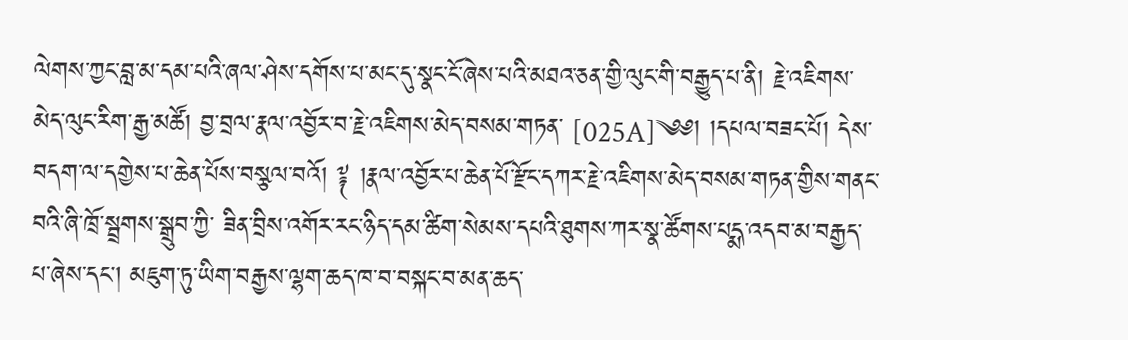ལེགས་ཀྱང་བླ་མ་དམ་པའི་ཞལ་ཤེས་དགོས་པ་མང་དུ་སྣང་ངོ་ཞེས་པའི་མཐའ་ཅན་གྱི་ལུང་གི་བརྒྱུད་པ་ནི། རྗེ་འཇིགས་མེད་ལུང་རིག་རྒྱ་མཚོ། བྱ་བྲལ་རྣལ་འབྱོར་བ་རྗེ་འཇིགས་མེད་བསམ་གཏན་ [025A]༄༅། །དཔལ་བཟང་པོ། དེས་བདག་ལ་དགྱེས་པ་ཆེན་པོས་བསྩལ་བའོ། ༈ །རྣལ་འབྱོར་པ་ཆེན་པོ་རྫོང་དཀར་རྗེ་འཇིགས་མེད་བསམ་གཏན་གྱིས་གནང་བའི་ཞི་ཁྲོ་སྦྲགས་སྒྲུབ་ཀྱི་ ཟིན་བྲིས་འགོར་རང་ཉིད་དམ་ཚིག་སེམས་དཔའི་ཐུགས་ཀར་སྣ་ཚོགས་པདྨ་འདབ་མ་བརྒྱད་པ་ཞེས་དང། མཇུག་ཏུ་ཡིག་བརྒྱས་ལྷག་ཆད་ཁ་བ་བསྐང་བ་མན་ཆད་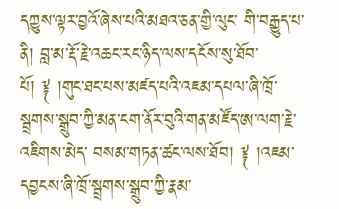དཀྱུས་ལྟར་བྱའོ་ཞེས་པའི་མཐའ་ཅན་གྱི་ལུང་ གི་བརྒྱུད་པ་ནི། བླ་མ་རྡོ་རྗེ་འཆང་རང་ཉིད་ལས་དངོས་སུ་ཐོབ་པོ། ༈ །གུང་ཐང་པས་མཛད་པའི་འཇམ་དཔལ་ཞི་ཁྲོ་སྦྲགས་སྒྲུབ་ཀྱི་མན་ངག་ནོར་བུའི་གན་མཛོད་ཨ་ལག་རྗེ་འཇིགས་མེད་ བསམ་གཏན་ཚང་ལས་ཐོབ། ༈ །འཇམ་དབྱངས་ཞི་ཁྲོ་སྦྲགས་སྒྲུབ་ཀྱི་རྣམ་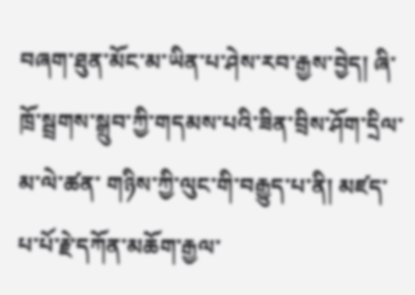བཞག་ཐུན་མོང་མ་ཡིན་པ་ཤེས་རབ་རྒྱས་བྱེད། ཞི་ཁྲོ་སྦྲགས་སྒྲུབ་ཀྱི་གདམས་པའི་ཟིན་བྲིས་ཤོག་དྲིལ་མ་ལེ་ཚན་ གཉིས་ཀྱི་ལུང་གི་བརྒྱུད་པ་ནི། མཛད་པ་པོ་རྗེ་དཀོན་མཆོག་རྒྱལ་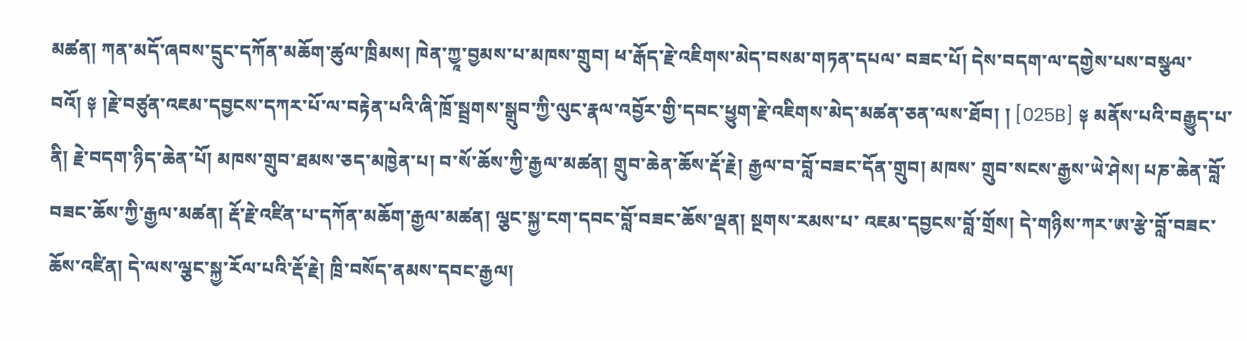མཚན། ཀན་མདོ་ཞབས་དྲུང་དཀོན་མཆོག་ཚུལ་ཁྲིམས། ཁེན་ཀྱཱ་བྱམས་པ་མཁས་གྲུབ། ཕ་རྒོད་རྗེ་འཇིགས་མེད་བསམ་གཏན་དཔལ་ བཟང་པོ། དེས་བདག་ལ་དགྱེས་པས་བསྩལ་བའོ། ༈ །རྗེ་བཙུན་འཇམ་དབྱངས་དཀར་པོ་ལ་བརྟེན་པའི་ཞི་ཁྲོ་སྦྲགས་སྒྲུབ་ཀྱི་ལུང་རྣལ་འབྱོར་གྱི་དབང་ཕྱུག་རྗེ་འཇིགས་མེད་མཚན་ཅན་ལས་ཐོབ། ། [025B] ༈ མནོས་པའི་བརྒྱུད་པ་ནི། རྗེ་བདག་ཉིད་ཆེན་པོ། མཁས་གྲུབ་ཐམས་ཅད་མཁྱེན་པ། བ་སོ་ཆོས་ཀྱི་རྒྱལ་མཚན། གྲུབ་ཆེན་ཆོས་རྡོ་རྗེ། རྒྱལ་བ་བློ་བཟང་དོན་གྲུབ། མཁས་ གྲུབ་སངས་རྒྱས་ཡེ་ཤེས། པཎ་ཆེན་བློ་བཟང་ཆོས་ཀྱི་རྒྱལ་མཚན། རྡོ་རྗེ་འཛིན་པ་དཀོན་མཆོག་རྒྱལ་མཚན། ལྕང་སྐྱ་ངག་དབང་བློ་བཟང་ཆོས་ལྡན། སྔགས་རམས་པ་ འཇམ་དབྱངས་བློ་གྲོས། དེ་གཉིས་ཀར་ཨ་རྩེ་བློ་བཟང་ཆོས་འཛིན། དེ་ལས་ལྕང་སྐྱ་རོལ་པའི་རྡོ་རྗེ། ཁྲི་བསོད་ནམས་དབང་རྒྱལ།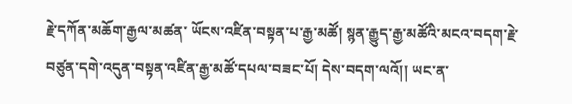རྗེ་དཀོན་མཆོག་རྒྱལ་མཚན་ ཡོངས་འཛིན་བསྟན་པ་རྒྱ་མཚོ། སྙན་རྒྱུད་རྒྱ་མཚོའི་མངའ་བདག་རྗེ་བཙུན་དགེ་འདུན་བསྟན་འཛིན་རྒྱ་མཚོ་དཔལ་བཟང་པོ། དེས་བདག་ལའོ།། ཡང་ན་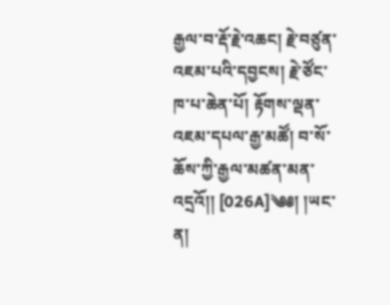རྒྱལ་བ་རྡོ་རྗེ་འཆང། རྗེ་བཙུན་འཇམ་པའི་དབྱངས། རྗེ་ཙོང་ཁ་པ་ཆེན་པོ། རྟོགས་ལྡན་འཇམ་དཔལ་རྒྱ་མཚོ། བ་སོ་ཆོས་ཀྱི་རྒྱལ་མཚན་མན་འདྲའོ།། [026A]༄༅། །ཡང་ན།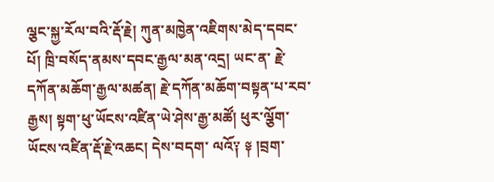ལྕང་སྐྱ་རོལ་བའི་རྡོ་རྗེ། ཀུན་མཁྱེན་འཇིགས་མེད་དབང་པོ། ཁྲི་བསོད་ནམས་དབང་རྒྱལ་མན་འདྲ། ཡང་ན་ རྗེ་དཀོན་མཆོག་རྒྱལ་མཚན། རྗེ་དཀོན་མཆོག་བསྟན་པ་རབ་རྒྱས། སྟག་ཕུ་ཡོངས་འཛིན་ཡེ་ཤེས་རྒྱ་མཚོ། ཕུར་ལྕོག་ཡོངས་འཛིན་རྡོ་རྗེ་འཆང། དེས་བདག་ ལའོ༑ ༈ །བྲག་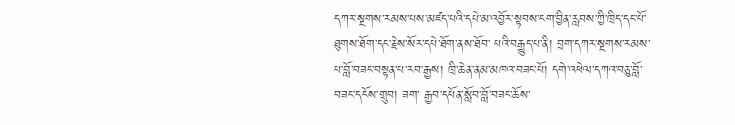དཀར་སྔགས་རམས་པས་མཛད་པའི་དཔེ་མ་འབྱོར་སྟབས་ངག་བྱིན་རླབས་ཀྱི་ཁྲིད་དང་པོ་ཐུགས་ཐོག་དང་རྗེས་སོར་དཔེ་ཐོག་ནས་ཐོབ་ པའི་བརྒྱུད་པ་ནི། བྲག་དཀར་སྔགས་རམས་པ་བློ་བཟང་བསྟན་པ་རབ་རྒྱས། ཁྲི་ཆེན་ནམ་མཁའ་བཟང་པོ། དགེ་འཕེལ་དཀའ་བཅུ་བློ་བཟང་དངོས་གྲུབ། ཟག་ རྒྱབ་དཔོན་སློབ་བློ་བཟང་ཆོས་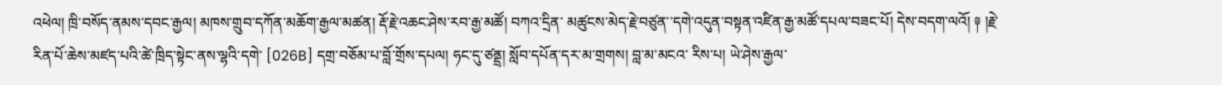འཕེལ། ཁྲི་བསོད་ནམས་དབང་རྒྱལ། མཁས་གྲུབ་དཀོན་མཆོག་རྒྱལ་མཚན། རྡོ་རྗེ་འཆང་ཤེས་རབ་རྒྱ་མཚོ། བཀའ་དྲིན་ མཚུངས་མེད་རྗེ་བཙུན་་དགེ་འདུན་བསྟན་འཛིན་རྒྱ་མཚོ་དཔལ་བཟང་པོ། དེས་བདག་ལའོ། ༈ །རྗེ་རིན་པོ་ཆེས་མཛད་པའི་ཚེ་ཁྲིད་སྟེང་ནས་ལྷའི་དགེ་ [026B] དགྲ་བཅོམ་པ་བློ་གྲོས་དཔལ། ཧང་དུ་ཙནྡྲ། སློབ་དཔོན་དར་མ་གྲགས། བླ་མ་མངའ་ རིས་པ། ཡེ་ཤེས་རྒྱལ་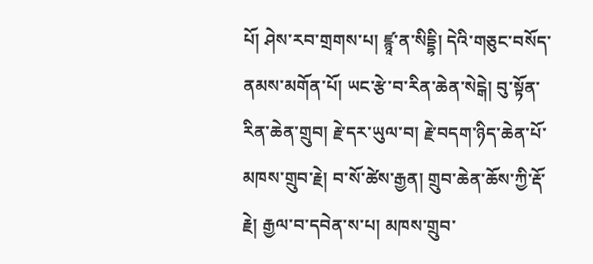པོ། ཤེས་རབ་གྲགས་པ། ཛྙཱ་ན་སིདྡྷི། དེའི་གཅུང་བསོད་ནམས་མགོན་པོ། ཡང་རྩེ་བ་རིན་ཆེན་སེངྒེ། བུ་སྟོན་རིན་ཆེན་གྲུབ། རྗེ་དར་ཡུལ་བ། རྗེ་བདག་ཉིད་ཆེན་པོ་ མཁས་གྲུབ་རྗེ། བ་སོ་ཚེས་རྒྱན། གྲུབ་ཆེན་ཆོས་ཀྱི་རྡོ་རྗེ། རྒྱལ་བ་དབེན་ས་པ། མཁས་གྲུབ་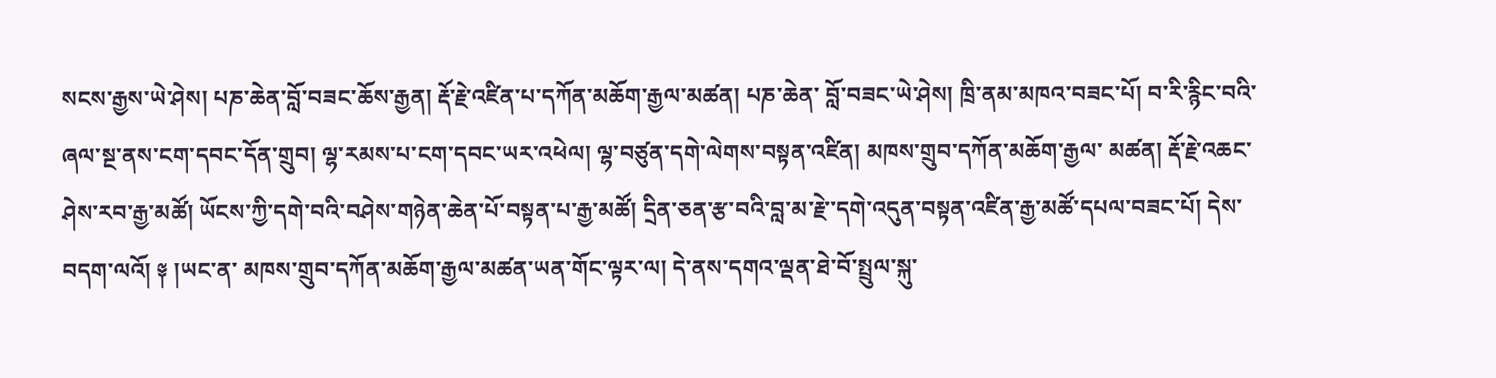སངས་རྒྱས་ཡེ་ཤེས། པཎ་ཆེན་བློ་བཟང་ཆོས་རྒྱན། རྡོ་རྗེ་འཛིན་པ་དཀོན་མཆོག་རྒྱལ་མཚན། པཎ་ཆེན་ བློ་བཟང་ཡེ་ཤེས། ཁྲི་ནམ་མཁའ་བཟང་པོ། བ་རི་རྙིང་བའི་ཞལ་སྔ་ནས་ངག་དབང་དོན་གྲུབ། ལྷ་རམས་པ་ངག་དབང་ཡར་འཕེལ། ལྷ་བཙུན་དགེ་ལེགས་བསྟན་འཛིན། མཁས་གྲུབ་དཀོན་མཆོག་རྒྱལ་ མཚན། རྡོ་རྗེ་འཆང་ཤེས་རབ་རྒྱ་མཚོ། ཡོངས་ཀྱི་དགེ་བའི་བཤེས་གཉེན་ཆེན་པོ་བསྟན་པ་རྒྱ་མཚོ། དྲིན་ཅན་རྩ་བའི་བླ་མ་རྗེ་་དགེ་འདུན་བསྟན་འཛིན་རྒྱ་མཚོ་དཔལ་བཟང་པོ། དེས་བདག་ལའོ། ༈ །ཡང་ན་ མཁས་གྲུབ་དཀོན་མཆོག་རྒྱལ་མཚན་ཡན་གོང་ལྟར་ལ། དེ་ནས་དགའ་ལྡན་ཐེ་བོ་སྤྲུལ་སྐུ་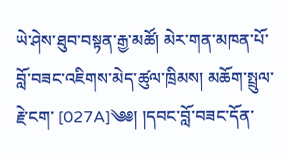ཡེ་ཤེས་ཐུབ་བསྟན་རྒྱ་མཚོ། མེར་གན་མཁན་པོ་བློ་བཟང་འཇིགས་མེད་ཚུལ་ཁྲིམས། མཆོག་སྤྲུལ་རྗེ་ངག་ [027A]༄༅། །དབང་བློ་བཟང་དོན་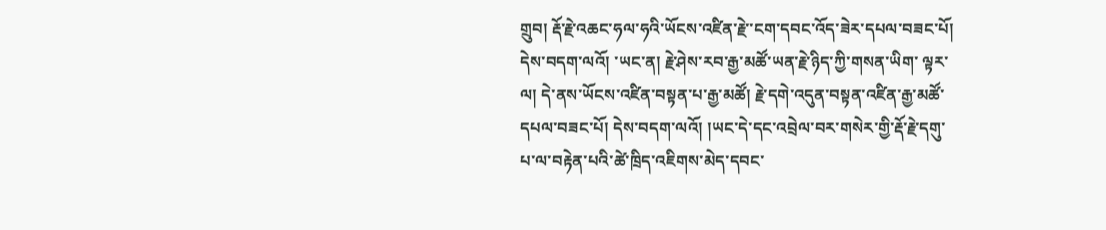གྲུབ། རྡོ་རྗེ་འཆང་ཧལ་ཧའི་ཡོངས་འཛིན་རྗེ་་ངག་དབང་འོད་ཟེར་དཔལ་བཟང་པོ། དེས་བདག་ལའོ། ་ཡང་ན། རྗེ་ཤེས་རབ་རྒྱ་མཚོ་ཡན་རྗེ་ཉིད་ཀྱི་གསན་ཡིག་ ལྟར་ལ། དེ་ནས་ཡོངས་འཛིན་བསྟན་པ་རྒྱ་མཚོ། རྗེ་དགེ་འདུན་བསྟན་འཛིན་རྒྱ་མཚོ་དཔལ་བཟང་པོ། དེས་བདག་ལའོ། །ཡང་དེ་དང་འབྲེལ་བར་གསེར་གྱི་རྡོ་རྗེ་དགུ་པ་ལ་བརྟེན་པའི་ཚེ་ཁྲིད་འཇིགས་མེད་དབང་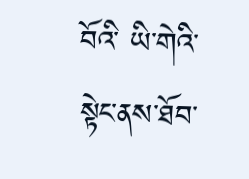བོའི་ ཡི་གེའི་སྟེང་ནས་ཐོབ་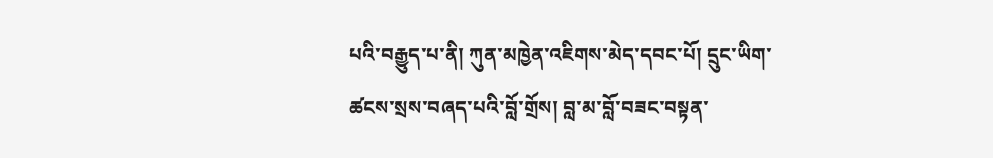པའི་བརྒྱུད་པ་ནི། ཀུན་མཁྱེན་འཇིགས་མེད་དབང་པོ། དྲུང་ཡིག་ཚངས་སྲས་བཞད་པའི་བློ་གྲོས། བླ་མ་བློ་བཟང་བསྟན་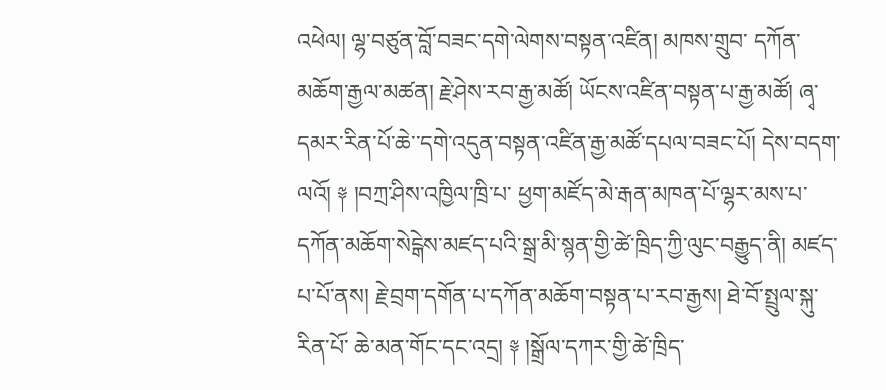འཕེལ། ལྷ་བཙུན་བློ་བཟང་དགེ་ལེགས་བསྟན་འཛིན། མཁས་གྲུབ་ དཀོན་མཆོག་རྒྱལ་མཚན། རྗེ་ཤེས་རབ་རྒྱ་མཚོ། ཡོངས་འཛིན་བསྟན་པ་རྒྱ་མཚོ། ཞྭ་དམར་རིན་པོ་ཆེ་་དགེ་འདུན་བསྟན་འཛིན་རྒྱ་མཚོ་དཔལ་བཟང་པོ། དེས་བདག་ལའོ། ༈ །བཀྲ་ཤིས་འཁྱིལ་ཁྲི་པ་ ཕྱག་མཛོད་མེ་རྒན་མཁན་པོ་ལྷར་མས་པ་དཀོན་མཆོག་སེངྒེས་མཛད་པའི་སྒྲ་མི་སྙན་གྱི་ཚེ་ཁྲིད་ཀྱི་ལུང་བརྒྱུད་ནི། མཛད་པ་པོ་ནས། རྗེ་བྲག་དགོན་པ་དཀོན་མཆོག་བསྟན་པ་རབ་རྒྱས། ཐེ་བོ་སྤྲུལ་སྐུ་རིན་པོ་ ཆེ་མན་གོང་དང་འདྲ། ༈ །སྒྲོལ་དཀར་གྱི་ཚེ་ཁྲིད་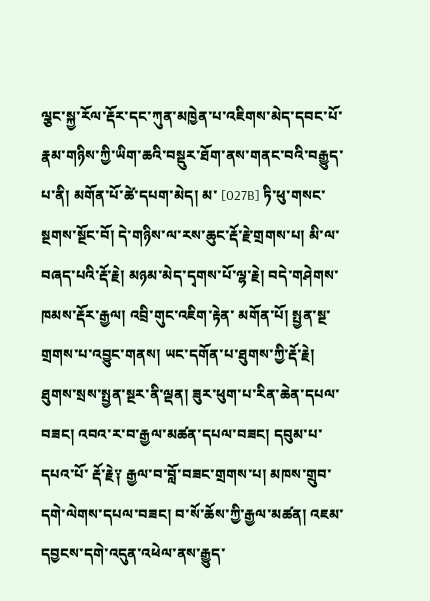ལྕང་སྐྱ་རོལ་རྡོར་དང་ཀུན་མཁྱེན་པ་འཇིགས་མེད་དབང་པོ་རྣམ་གཉིས་ཀྱི་ཡིག་ཆའི་བསྡུར་ཐོག་ནས་གནང་བའི་བརྒྱུད་པ་ནི། མགོན་པོ་ཚེ་དཔག་མེད། མ་ [027B] ཏི་ཕུ་གསང་སྔགས་སྔོང་བོ། དེ་གཉིས་ལ་རས་ཆུང་རྡོ་རྗེ་གྲགས་པ། མི་ལ་བཞད་པའི་རྡོ་རྗེ། མཉམ་མེད་དྭགས་པོ་ལྷ་རྗེ། བདེ་གཤེགས་ཁམས་རྡོར་རྒྱལ། འབྲི་གུང་འཇིག་རྟེན་ མགོན་པོ། སྤྱན་སྔ་གྲགས་པ་འབྱུང་གནས། ཡང་དགོན་པ་ཐུགས་ཀྱི་རྡོ་རྗེ། ཐུགས་སྲས་སྤྱན་སྔར་ནི་ལྡན། ཟུར་ཕུག་པ་རིན་ཆེན་དཔལ་བཟང། འབའ་ར་བ་རྒྱལ་མཚན་དཔལ་བཟང། དབུམ་པ་དཔའ་པོ་ རྡོ་རྗེ༑ རྒྱལ་བ་བློ་བཟང་གྲགས་པ། མཁས་གྲུབ་དགེ་ལེགས་དཔལ་བཟང། བ་སོ་ཆོས་ཀྱི་རྒྱལ་མཚན། འཇམ་དབྱངས་དགེ་འདུན་འཕེལ་ནས་རྒྱུད་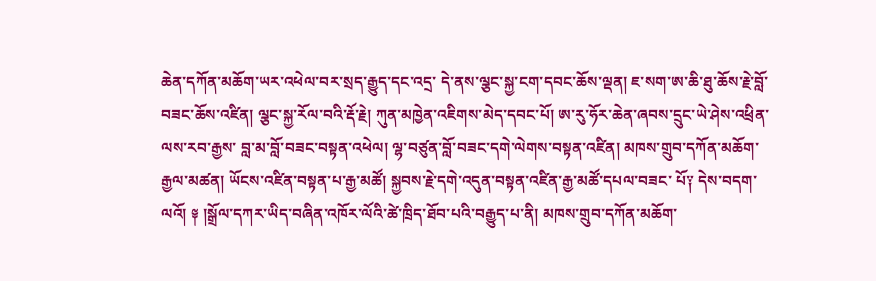ཆེན་དཀོན་མཆོག་ཡར་འཕེལ་བར་སྲད་རྒྱུད་དང་འདྲ་ དེ་ནས་ལྕང་སྐྱ་ངག་དབང་ཆོས་ལྡན། ཇ་སག་ཨ་ཆི་ཐུ་ཆོས་རྗེ་བློ་བཟང་ཆོས་འཛིན། ལྕང་སྐྱ་རོལ་བའི་རྡོ་རྗེ། ཀུན་མཁྱེན་འཇིགས་མེད་དབང་པོ། ཨ་རུ་ཧོར་ཆེན་ཞབས་དྲུང་ཡེ་ཤེས་འཕྲིན་ལས་རབ་རྒྱས་ བླ་མ་བློ་བཟང་བསྟན་འཕེལ། ལྷ་བཙུན་བློ་བཟང་དགེ་ལེགས་བསྟན་འཛིན། མཁས་གྲུབ་དཀོན་མཆོག་རྒྱལ་མཚན། ཡོངས་འཛིན་བསྟན་པ་རྒྱ་མཚོ། སྐྱབས་རྗེ་དགེ་འདུན་བསྟན་འཛིན་རྒྱ་མཚོ་དཔལ་བཟང་ པོ༑ དེས་བདག་ལའོ། ༈ །སྒྲོལ་དཀར་ཡིད་བཞིན་འཁོར་ལོའི་ཚེ་ཁྲིད་ཐོབ་པའི་བརྒྱུད་པ་ནི། མཁས་གྲུབ་དཀོན་མཆོག་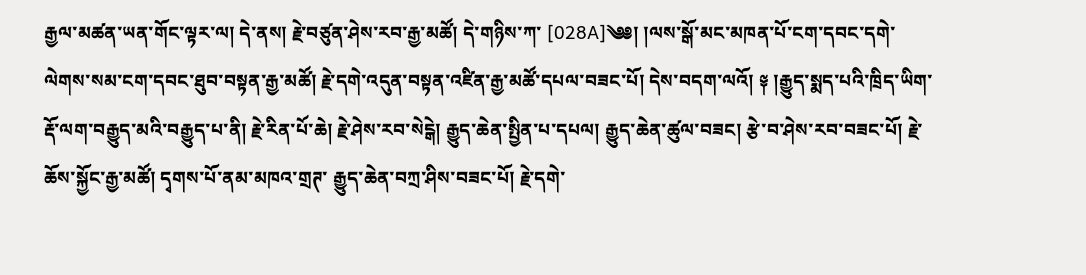རྒྱལ་མཚན་ཡན་གོང་ལྟར་ལ། དེ་ནས། རྗེ་བཙུན་ཤེས་རབ་རྒྱ་མཚོ། དེ་གཉིས་ཀ་ [028A]༄༅། །ལས་སྒོ་མང་མཁན་པོ་ངག་དབང་དགེ་ལེགས་སམ་ངག་དབང་ཐུབ་བསྟན་རྒྱ་མཚོ། རྗེ་དགེ་འདུན་བསྟན་འཛིན་རྒྱ་མཚོ་དཔལ་བཟང་པོ། དེས་བདག་ལའོ། ༈ །རྒྱུད་སྨད་པའི་ཁྲིད་ཡིག་ རྡོ་ལག་བརྒྱུད་མའི་བརྒྱུད་པ་ནི། རྗེ་རིན་པོ་ཆེ། རྗེ་ཤེས་རབ་སེངྒེ། རྒྱུད་ཆེན་སྤྱིན་པ་དཔལ། རྒྱུད་ཆེན་ཚུལ་བཟང། རྩེ་བ་ཤེས་རབ་བཟང་པོ། རྗེ་ཆོས་སྐྱོང་རྒྱ་མཚོ། དྭགས་པོ་ནམ་མཁའ་གྲཊ་ རྒྱུད་ཆེན་བཀྲ་ཤིས་བཟང་པོ། རྗེ་དགེ་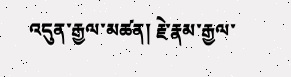འདུན་རྒྱལ་མཚན། རྗེ་རྣམ་རྒྱལ་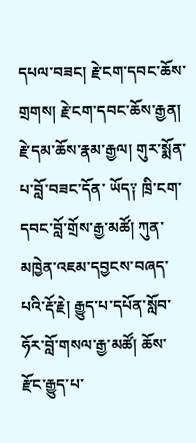དཔལ་བཟང། རྗེ་ངག་དབང་ཆོས་གྲགས། རྗེ་ངག་དབང་ཆོས་རྒྱན། རྗེ་དམ་ཆོས་རྣམ་རྒྱལ། གུར་སྨོན་པ་བློ་བཟང་དོན་ ཡོད༑ ཁྲི་ངག་དབང་བློ་གྲོས་རྒྱ་མཚོ། ཀུན་མཁྱེན་འཇམ་དབྱངས་བཞད་པའི་རྡོ་རྗེ། རྒྱུད་པ་དཔོན་སློབ་ཧོར་བློ་གསལ་རྒྱ་མཚོ། ཆོས་རྫོང་རྒྱུད་པ་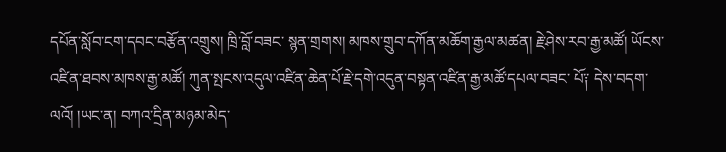དཔོན་སློབ་ངག་དབང་བརྩོན་འགྲུས། ཁྲི་བློ་བཟང་ སྙན་གྲགས། མཁས་གྲུབ་དཀོན་མཆོག་རྒྱལ་མཚན། རྗེ་ཤེས་རབ་རྒྱ་མཚོ། ཡོངས་འཛིན་ཐབས་མཁས་རྒྱ་མཚོ། ཀུན་སྤངས་འདུལ་འཛིན་ཆེན་པོ་རྗེ་དགེ་འདུན་བསྟན་འཛིན་རྒྱ་མཚོ་དཔལ་བཟང་ པོ༑ དེས་བདག་ལའོ། །ཡང་ན། བཀའ་དྲིན་མཉམ་མེད་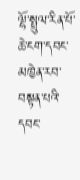ལྷོ་སྤྲུལ་རིན་པོ་ཆེ་ངག་དབང་མཁྱེན་རབ་བསྟན་པའི་དབང་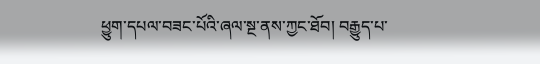ཕྱུག་དཔལ་བཟང་པོའི་ཞལ་སྔ་ནས་ཀྱང་ཐོབ། བརྒྱུད་པ་